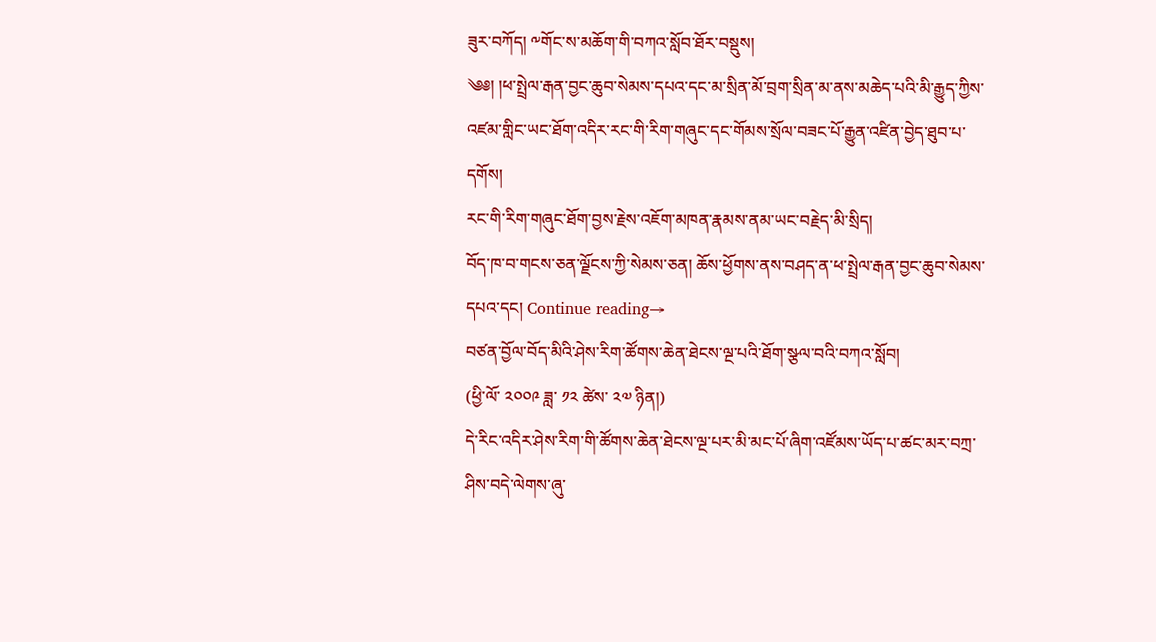ཟུར་བཀོད། ༸གོང་ས་མཆོག་གི་བཀའ་སློབ་ཐོར་བསྡུས།
༄༅། །ཕ་སྤྲེལ་རྒན་བྱང་ཆུབ་སེམས་དཔའ་དང་མ་སྲིན་མོ་བྲག་སྲིན་མ་ནས་མཆེད་པའི་མི་རྒྱུད་ཀྱིས་འཛམ་གླིང་ཡང་ཐོག་འདིར་རང་གི་རིག་གཞུང་དང་གོམས་སྲོལ་བཟང་པོ་རྒྱུན་འཛིན་བྱེད་ཐུབ་པ་དགོས།
རང་གི་རིག་གཞུང་ཐོག་བྱས་རྗེས་འཇོག་མཁན་རྣམས་ནམ་ཡང་བརྗེད་མི་སྲིད།
བོད་ཁ་བ་གངས་ཅན་ལྗོངས་ཀྱི་སེམས་ཅན། ཆོས་ཕྱོགས་ནས་བཤད་ན་ཕ་སྤྲེལ་རྒན་བྱང་ཆུབ་སེམས་དཔའ་དང། Continue reading→
བཙན་བྱོལ་བོད་མིའི་ཤེས་རིག་ཚོགས་ཆེན་ཐེངས་ལྔ་པའི་ཐོག་སྩལ་བའི་བཀའ་སློབ།
(ཕྱི་ལོ་ ༢༠༠༩ ཟླ་ ༡༢ ཚེས་ ༢༧ ཉིན།)
དེ་རིང་འདིར་ཤེས་རིག་གི་ཚོགས་ཆེན་ཐེངས་ལྔ་པར་མི་མང་པོ་ཞིག་འཛོམས་ཡོད་པ་ཚང་མར་བཀྲ་ཤིས་བདེ་ལེགས་ཞུ་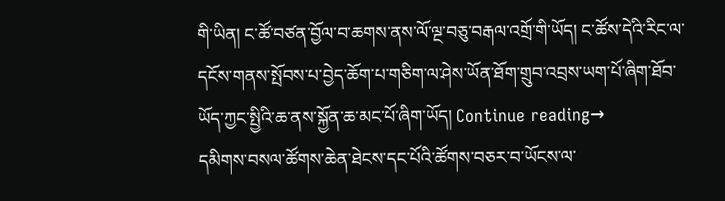གི་ཡིན། ང་ཚོ་བཙན་བྱོལ་བ་ཆགས་ནས་ལོ་ལྔ་བཅུ་བརྒལ་འགྲོ་གི་ཡོད། ང་ཚོས་དེའི་རིང་ལ་དངོས་གནས་སྤོབས་པ་བྱེད་ཆོག་པ་གཅིག་ལ་ཤེས་ཡོན་ཐོག་གྲུབ་འབྲས་ཡག་པོ་ཞིག་ཐོབ་ཡོད་ཀྱང་སྤྱིའི་ཆ་ནས་སྐྱོན་ཆ་མང་པོ་ཞིག་ཡོད། Continue reading→
དམིགས་བསལ་ཚོགས་ཆེན་ཐེངས་དང་པོའི་ཚོགས་བཅར་བ་ཡོངས་ལ་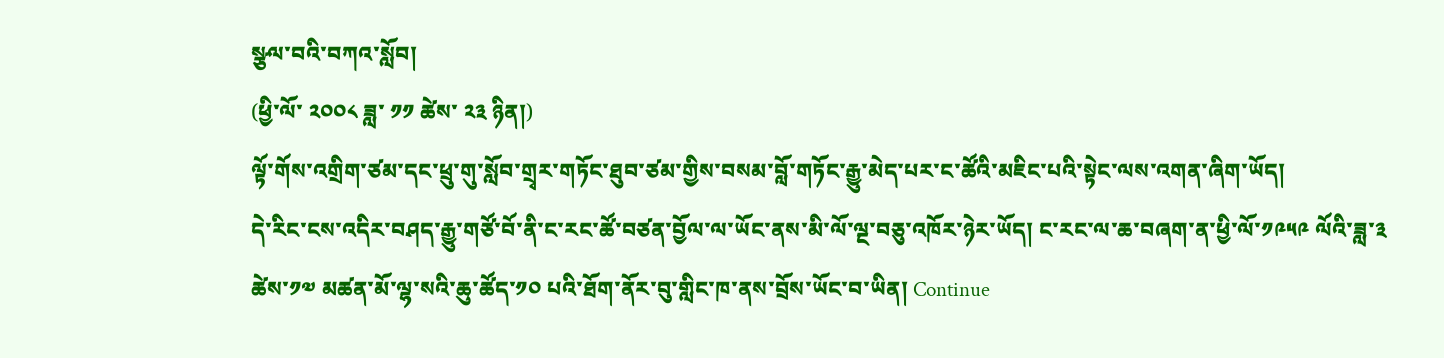སྩལ་བའི་བཀའ་སློབ།
(ཕྱི་ལོ་ ༢༠༠༨ ཟླ་ ༡༡ ཚེས་ ༢༣ ཉིན།)
ལྟོ་གོས་འགྲིག་ཙམ་དང་ཕྲུ་གུ་སློབ་གྲྭར་གཏོང་ཐུབ་ཙམ་གྱིས་བསམ་བློ་གཏོང་རྒྱུ་མེད་པར་ང་ཚོའི་མཇིང་པའི་སྟེང་ལས་འགན་ཞིག་ཡོད།
དེ་རིང་ངས་འདིར་བཤད་རྒྱུ་གཙོ་བོ་ནི་ང་རང་ཚོ་བཙན་བྱོལ་ལ་ཡོང་ནས་མི་ལོ་ལྔ་བཅུ་འཁོར་ཉེར་ཡོད། ང་རང་ལ་ཆ་བཞག་ན་ཕྱི་ལོ་༡༩༥༩ ལོའི་ཟླ་༣ ཚེས་༡༧ མཚན་མོ་ལྷ་སའི་ཆུ་ཚོད་༡༠ པའི་ཐོག་ནོར་བུ་གླིང་ཁ་ནས་བྲོས་ཡོང་བ་ཡིན། Continue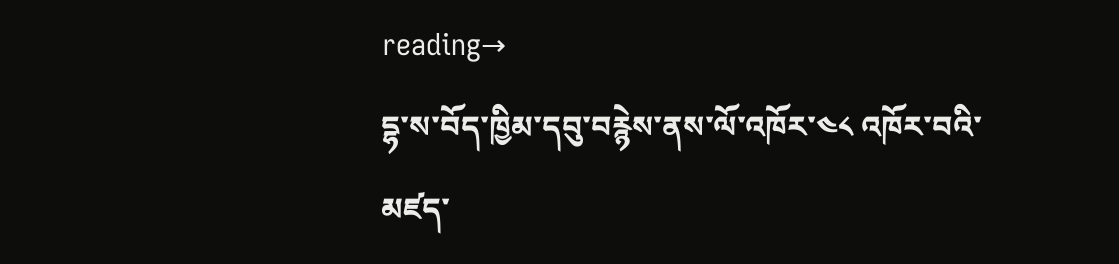reading→
དྷ་ས་བོད་ཁྱིམ་དབུ་བརྙེས་ནས་ལོ་འཁོར་༤༨ འཁོར་བའི་མཛད་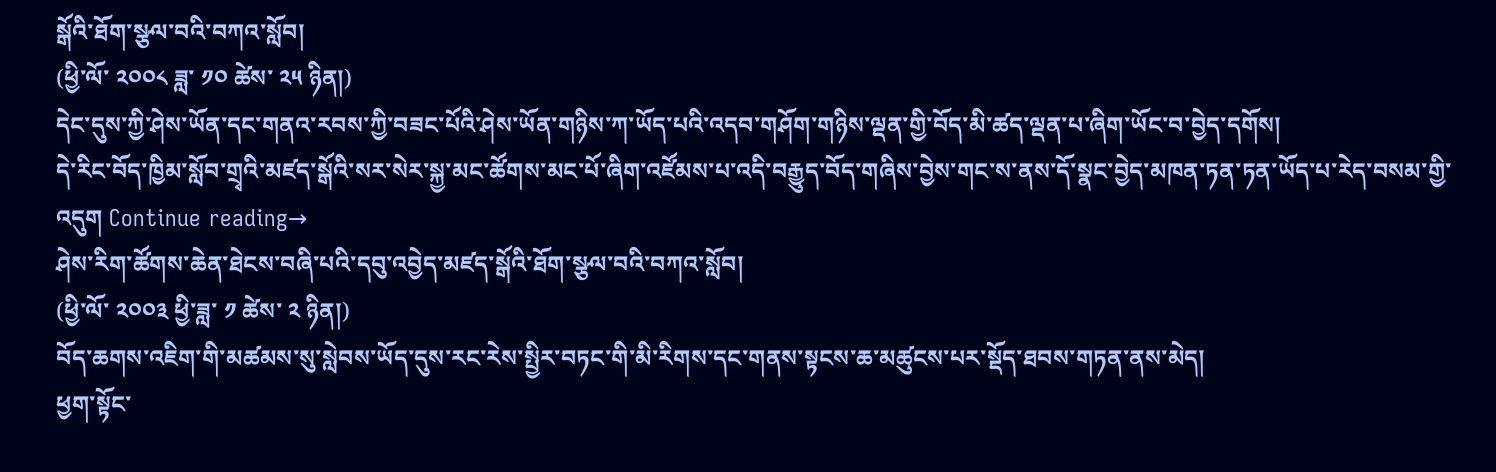སྒོའི་ཐོག་སྩལ་བའི་བཀའ་སློབ།
(ཕྱི་ལོ་ ༢༠༠༨ ཟླ་ ༡༠ ཚེས་ ༢༥ ཉིན།)
དེང་དུས་ཀྱི་ཤེས་ཡོན་དང་གནའ་རབས་ཀྱི་བཟང་པོའི་ཤེས་ཡོན་གཉིས་ཀ་ཡོད་པའི་འདབ་གཤོག་གཉིས་ལྡན་གྱི་བོད་མི་ཚད་ལྡན་པ་ཞིག་ཡོང་བ་བྱེད་དགོས།
དེ་རིང་བོད་ཁྱིམ་སློབ་གྲྭའི་མཛད་སྒོའི་སར་སེར་སྐྱ་མང་ཚོགས་མང་པོ་ཞིག་འཛོམས་པ་འདི་བརྒྱུད་བོད་གཞིས་བྱེས་གང་ས་ནས་དོ་སྣང་བྱེད་མཁན་ཏན་ཏན་ཡོད་པ་རེད་བསམ་གྱི་འདུག Continue reading→
ཤེས་རིག་ཚོགས་ཆེན་ཐེངས་བཞི་པའི་དབུ་འབྱེད་མཛད་སྒོའི་ཐོག་སྩལ་བའི་བཀའ་སློབ།
(ཕྱི་ལོ་ ༢༠༠༣ ཕྱི་ཟླ་ ༡ ཚེས་ ༢ ཉིན།)
བོད་ཆགས་འཇིག་གི་མཚམས་སུ་སླེབས་ཡོད་དུས་རང་རེས་སྤྱིར་བཏང་གི་མི་རིགས་དང་གནས་སྟངས་ཆ་མཚུངས་པར་སྡོད་ཐབས་གཏན་ནས་མེད།
ཕྱག་སྟོང་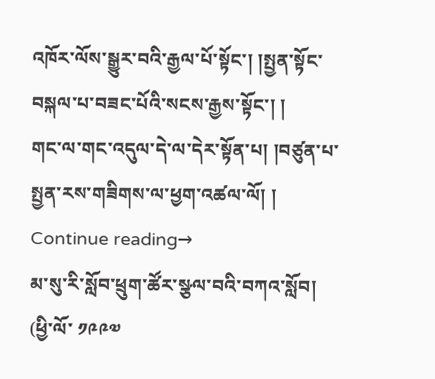འཁོར་ལོས་སྒྱུར་བའི་རྒྱལ་པོ་སྟོང་། །སྤྱན་སྟོང་བསྐལ་པ་བཟང་པོའི་སངས་རྒྱས་སྟོང་། །
གང་ལ་གང་འདུལ་དེ་ལ་དེར་སྟོན་པ། །བཙུན་པ་སྤྱན་རས་གཟིགས་ལ་ཕྱག་འཚལ་ལོ། ། Continue reading→
མ་སུ་རི་སློབ་ཕྲུག་ཚོར་སྩལ་བའི་བཀའ་སློབ།
(ཕྱི་ལོ་ ༡༩༩༧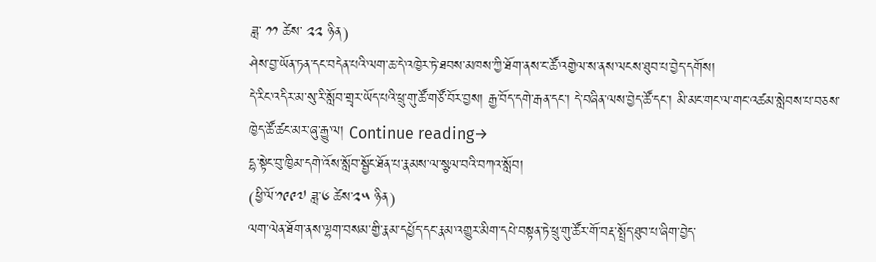ཟླ་ ༡༡ ཚེས་ ༢༢ ཉིན)
ཤེས་བྱ་ཡོན་ཏན་དང་བདེན་པའི་ལག་ཆ་དེ་འཁྱེར་ཏེ་ཐབས་མཁས་ཀྱི་ཐོག་ནས་ང་ཚོ་འགྱེལ་ས་ནས་ལངས་ཐུབ་པ་བྱེད་དགོས།
དེ་རིང་འདིར་མ་སུ་རི་སློབ་གྲྭར་ཡོད་པའི་ཕྲུ་གུ་ཚོ་གཙོ་བོར་བྱས། རྒྱ་བོད་དགེ་རྒན་དང་། དེ་བཞིན་ལས་བྱེད་ཚོ་དང་། མི་མང་གང་ལ་གང་འཚམ་སླེབས་པ་བཅས་ཁྱེད་ཚོ་ཚང་མར་ཞུ་རྒྱུ་ལ། Continue reading→
དྷ་སྟེང་བུ་ཁྱིམ་དགེ་འོས་སློབ་སྦྱོང་ཐོན་པ་རྣམས་ལ་སྩལ་བའི་བཀའ་སློབ།
(ཕྱི་ལོ་༡༩༩༧ ཟླ་༦ ཚེས་༢༥ ཉིན)
ལག་ལེན་ཐོག་ནས་ལྷག་བསམ་གྱི་རྣམ་དཔྱོད་དང་རྣམ་འགྱུར་མིག་དཔེ་བསྟན་ཏེ་ཕྲུ་གུ་ཚོར་གོ་བརྡ་སྤྲོད་ཐུབ་པ་ཞིག་བྱེད་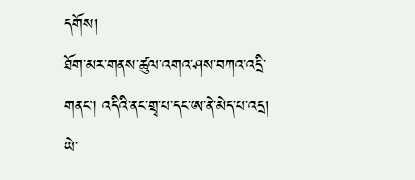དགོས།
ཐོག་མར་གནས་ཚུལ་འགའ་ཤས་བཀའ་འདྲི་གནང། འདིའི་ནང་གྲྭ་པ་དང་ཨ་ནེ་མེད་པ་འདྲ། ཡེ་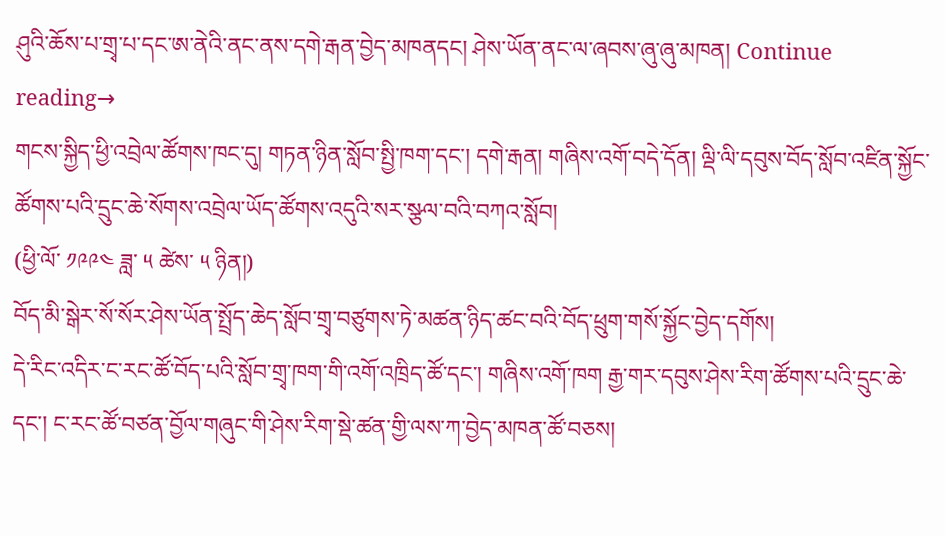ཤུའི་ཆོས་པ་གྲྭ་པ་དང་ཨ་ནེའི་ནང་ནས་དགེ་རྒན་བྱེད་མཁནདང། ཤེས་ཡོན་ནང་ལ་ཞབས་ཞུ་ཞུ་མཁན། Continue reading→
གངས་སྐྱིད་ཕྱི་འབྲེལ་ཚོགས་ཁང་དུ། གཏན་ཉིན་སློབ་སྤྱི་ཁག་དང་། དགེ་རྒན། གཞིས་འགོ་བདེ་དོན། ལྡི་ལི་དབུས་བོད་སློབ་འཛིན་སྐྱོང་ཚོགས་པའི་དྲུང་ཆེ་སོགས་འབྲེལ་ཡོད་ཚོགས་འདུའི་སར་སྩལ་བའི་བཀའ་སློབ།
(ཕྱི་ལོ་ ༡༩༩༤ ཟླ་ ༥ ཚེས་ ༥ ཉིན།)
བོད་མི་སྒེར་སོ་སོར་ཤེས་ཡོན་སྤྲོད་ཆེད་སློབ་གྲྭ་བཙུགས་ཏེ་མཚན་ཉིད་ཚང་བའི་བོད་ཕྲུག་གསོ་སྐྱོང་བྱེད་དགོས།
དེ་རིང་འདིར་ང་རང་ཚོ་བོད་པའི་སློབ་གྲྭ་ཁག་གི་འགོ་འཁྲིད་ཚོ་དང་། གཞིས་འགོ་ཁག རྒྱ་གར་དབུས་ཤེས་རིག་ཚོགས་པའི་དྲུང་ཆེ་དང་། ང་རང་ཚོ་བཙན་བྱོལ་གཞུང་གི་ཤེས་རིག་སྡེ་ཚན་གྱི་ལས་ཀ་བྱེད་མཁན་ཚོ་བཅས།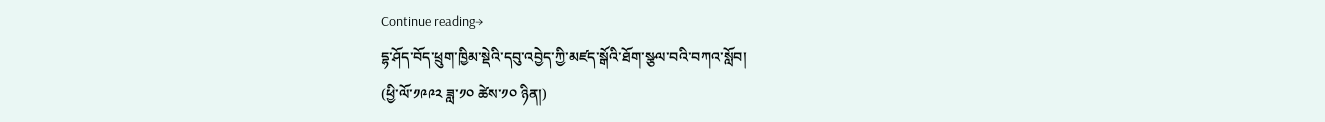Continue reading→
དྷ་ཤོད་བོད་ཕྲུག་ཁྱིམ་སྡེའི་དབུ་འབྱེད་ཀྱི་མཛད་སྒོའི་ཐོག་སྩལ་བའི་བཀའ་སློབ།
(ཕྱི་ལོ་༡༩༩༢ ཟླ་༡༠ ཚེས་༡༠ ཉིན།)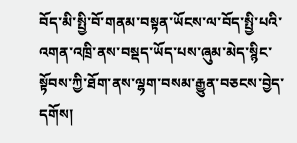བོད་མི་སྤྱི་བོ་གནམ་བསྟན་ཡོངས་ལ་བོད་སྤྱི་པའི་འགན་འཁྲི་ནས་བསྡད་ཡོད་པས་ཞུམ་མེད་སྙིང་སྟོབས་ཀྱི་ཐོག་ནས་ལྷག་བསམ་རྒྱུན་བཅངས་བྱེད་དགོས།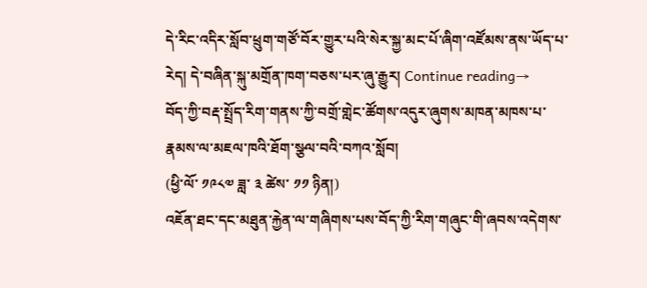དེ་རིང་འདིར་སློབ་ཕྲུག་གཙོ་བོར་གྱུར་པའི་སེར་སྐྱ་མང་པོ་ཞིག་འཛོམས་ནས་ཡོད་པ་རེད། དེ་བཞིན་སྐུ་མགྲོན་ཁག་བཅས་པར་ཞུ་རྒྱུར། Continue reading→
བོད་ཀྱི་བརྡ་སྤྲོད་རིག་གནས་ཀྱི་བགྲོ་གླེང་ཚོགས་འདུར་ཞུགས་མཁན་མཁས་པ་རྣམས་ལ་མཇལ་ཁའི་ཐོག་སྩལ་བའི་བཀའ་སློབ།
(ཕྱི་ལོ་ ༡༩༨༧ ཟླ་ ༣ ཚེས་ ༡༡ ཉིན།)
འཇོན་ཐང་དང་མཐུན་རྐྱེན་ལ་གཞིགས་པས་བོད་ཀྱི་རིག་གཞུང་གི་ཞབས་འདེགས་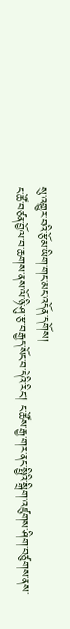སུ་འགྱུར་བའི་རྩོམ་ཡིག་གང་མང་འདོན་དགོས།
ང་ཚོ་བཙན་བྱོལ་བ་ཆགས་ནས་ལོ་ཉི་ཤུ་རྩ་བརྒྱད་སོང་བ་དེའི་རིང། ང་ཚོས་རྒྱ་གར་ནང་སྤྱིའི་སྒྲིག་འཛུགས་ཤིག་བཙུགས་ནས་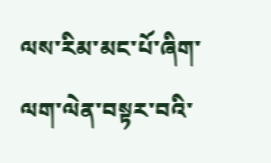ལས་རིམ་མང་པོ་ཞིག་ལག་ལེན་བསྟར་བའི་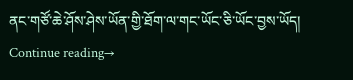ནང་གཙོ་ཆེ་ཤོས་ཤེས་ཡོན་གྱི་ཐོག་ལ་གང་ཡོང་ཅི་ཡོང་བྱས་ཡོད། Continue reading→